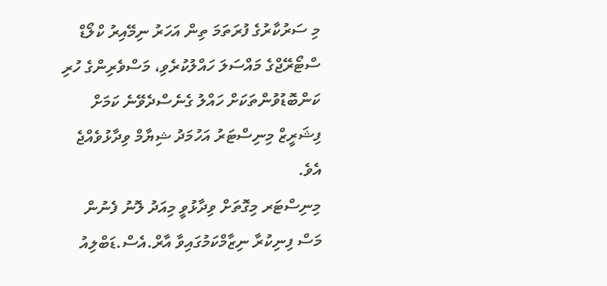މި ސަރުކާރުގެ ފުރަތަމަ ތިން އަހަރު ނިމޭއިރު ކްލޯޑް ސްޓޯރޭޖްގެ މައްސަލަ ހައްލުކުރެވި، މަސްވެރިންގެ ހުރި ކަންބޮޑުވުންތަކަށް ހައްލު ގެނެސްދެވޭނެ ކަމަށް ފިޝަރީޒް މިނިސްޓަރު އަހުމަދު ޝިޔާމް ވިދާޅުވެއްޖެ އެވެ.
މިނިސްޓަރ މިގޮތަށް ވިދާޅުވީ މިއަދު ލޮނު ފެނުން މަސް ފިނިކުރާ ނިޒާމްކަމުގައިވާ އާރް.އެސް.ޑަބްލިއު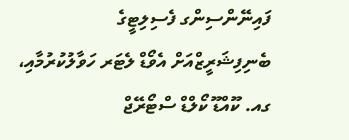ފައިނޭންސިންގ ފެސިލިޓީގެ ބެނިފިޝަރީޒްއަށް އެވޯޑް ލެޓަރ ހަވާލުކުރުމާއި، ގއ. ކޫއްޑޫ ކޯލްޑް ސްޓޯރޭޖް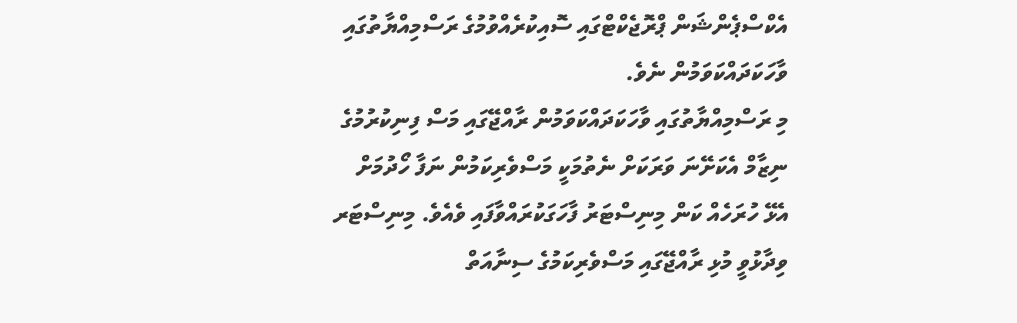އެކްސްޕެންޝަން ޕްރޮޖެކްޓްގައި ސޮއިކުރެއްވުމުގެ ރަސްމިއްޔާތުގައި ވާހަކަދައްކަވަމުން ނެވެ.
މި ރަސްމިއްޔާތުގައި ވާހަކަދައްކަވަމުން ރާއްޖޭގައި މަސް ފިނިކުރުމުގެ ނިޒާމް އެކަށޭނަ ވަރަކަށް ނެތުމަކީ މަސްވެރިކަމުން ނަފާ ހޯދުމަށް އެޅޭ ހުރަހެއް ކަން މިނިސްޓަރު ފާހަގަކުރައްވާފައި ވެއެވެ. މިނިސްޓަރ ވިދާޅުވީ މުޅި ރާއްޖޭގައި މަސްވެރިކަމުގެ ސިނާއަތް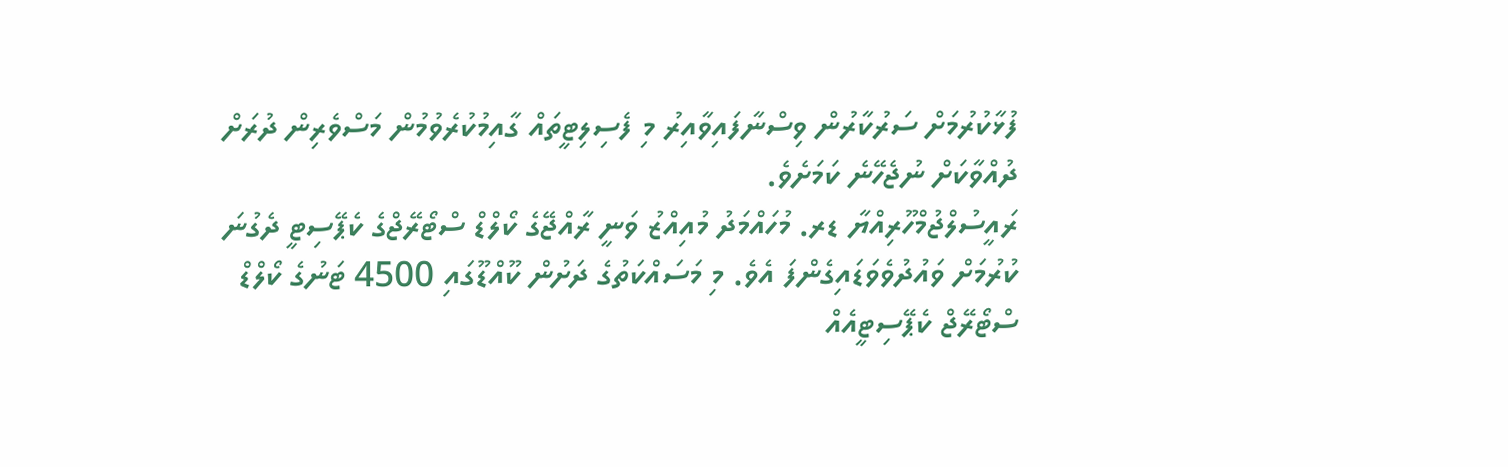ފުޅާކުރުމަށް ސަރުކާރުން ވިސްނާފައިވާއިރު މި ފެސިލިޓީތައް ގާއިމުކުރެވުމުން މަސްވެރިން ދުރަށް ދުއްވާކަށް ނުޖެހޭނެ ކަމަށެވެ.
ރައީސުލްޖުމްހޫރިއްޔާ ޑރ. މުހައްމަދު މުއިއްޒު ވަނީ ރާއްޖޭގެ ކޯލްޑް ސްޓޯރޭޖްގެ ކެޕޭސިޓީ ދެގުނަ ކުރުމަށް ވައުދުވެވަޑައިގެންފަ އެވެ. މި މަސައްކަތުގެ ދަށުން ކޫއްޑޫގައި 4500 ޓަނުގެ ކޯލްޑް ސްޓޯރޭޖް ކެޕޭސިޓީއެއް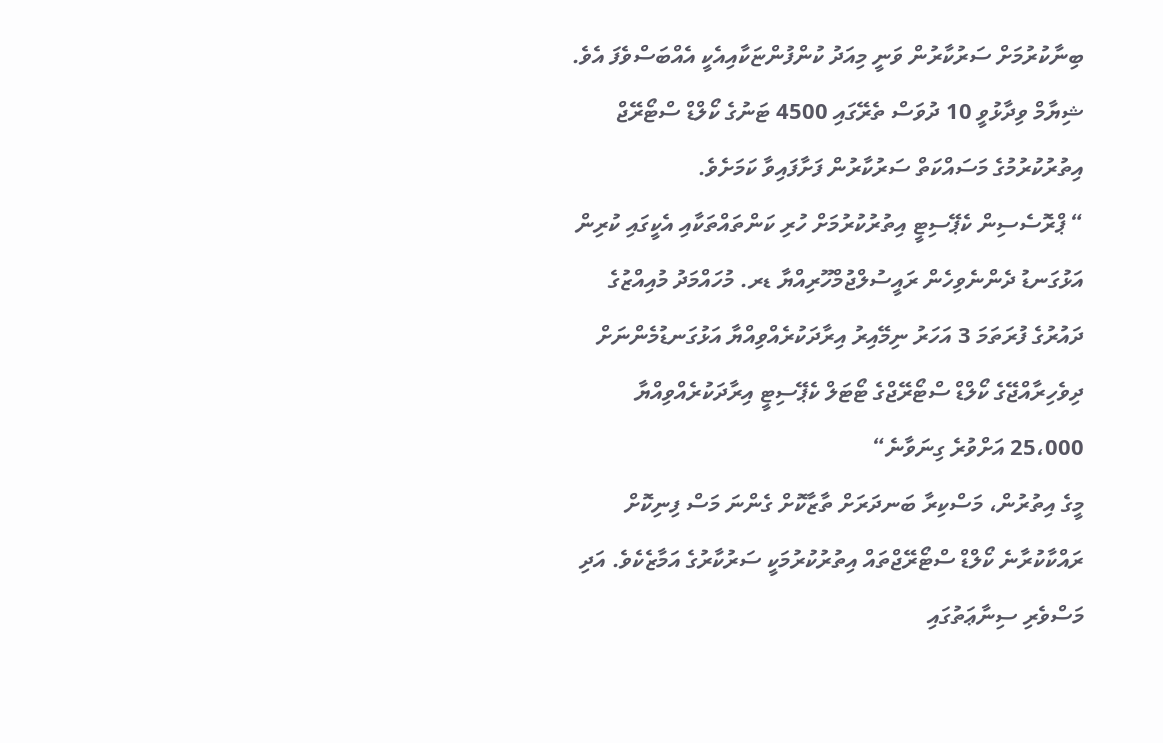ބިނާކުރުމަށް ސަރުކާރުން ވަނީ މިއަދު ކުންފުންޏަކާއިއެކީ އެއްބަސްވެފަ އެވެ. ޝިޔާމް ވިދާޅުވީ 10 ދުވަސް ތެރޭގައި 4500 ޓަނުގެ ކޯލްޑް ސްޓޯރޭޖް އިތުރުކުރުމުގެ މަސައްކަތް ސަރުކާރުން ފަށާފައިވާ ކަމަށެވެ.
“ ޕްރޮސެސިން ކެޕޭސިޓީ އިތުރުކުރުމަށް ހުރި ކަންތައްތަކާއި އެކީގައި ކުރިން އަޅުގަނޑު ދެންނެވިހެން ރައީސުލްޖުމްހޫރިއްޔާ ޑރ. މުހައްމަދު މުއިއްޒުގެ ދައުރުގެ ފުރަތަމަ 3 އަހަރު ނިމޭއިރު އިރާދަކުރެއްވިއްޔާ އަޅުގަނޑުމެންނަށް ދިވެހިރާއްޖޭގެ ކޯލްޑް ސްޓޯރޭޖްގެ ޓޯޓަލް ކެޕޭސިޓީ އިރާދަކުރެއްވިއްޔާ 25،000 އަށްވުރެ ގިނަވާނެ“
މީގެ އިތުރުން، މަސްކިރާ ބަނދަރަށް ތާޒާކޮށް ގެންނަ މަސް ފިނިކޮށް ރައްކާކުރާނެ ކޯލްޑް ސްޓޯރޭޖްތައް އިތުރުކުރުމަކީ ސަރުކާރުގެ އަމާޒެކެވެ. އަދި މަސްވެރި ސިނާޢަތުގައި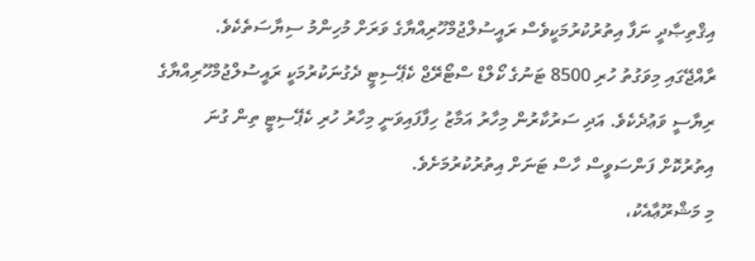އިޤްތިޞާދީ ނަފާ އިތުރުކުރުމަކީވެސް ރައީސުލްޖުމްހޫރިއްޔާގެ ވަރަށް މުހިންމު ސިޔާސަތެކެވެ.
ރާއްޖޭގައި މިވަގުތު ހުރި 8500 ޓަނުގެ ކޯލްޑް ސްޓޯރޭޖް ކެޕޭސިޓީ ދެގުނަކުރުމަކީ ރައީސުލްޖުމްހޫރިއްޔާގެ ރިޔާސީ ވަޢުދެކެވެ. އަދި ސަރުކާރުން މިހާރު އަމާޒު ހިފާފައިވަނީ މިހާރު ހުރި ކެޕޭސިޓީ ތިން ގުނަ އިތުރުކޮށް ފަންސަވީސް ހާސް ޓަނަށް އިތުރުކުރުމަށެވެ.
މި މަޝްރޫޢާއެކު،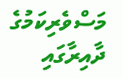މަސްވެރިކަމުގެ ދާއިރާގައި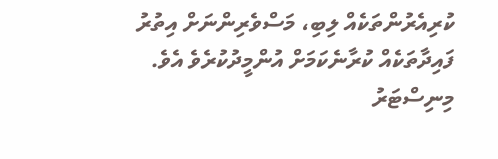ކުރިއެރުންތަކެއް ލިބި، މަސްވެރިންނަށް އިތުރު ފައިދާތަކެއް ކުރާނެކަމަށް އުންމީދުކުރެވެ އެވެ.
މިނިސްޓަރު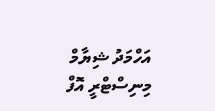އަހްމަދު ޝިޔާމް މިނިސްޓްރީ އޮފް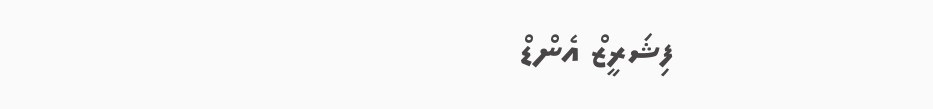ފިޝަރީޒް އެންޑް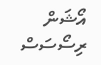އޯޝަން ރިސޯސަސް